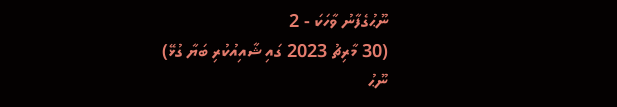ނޫޙުގެފާނު ވާހަކަ - 2
(30 މާރިޗު 2023 ގައި ޝާއިއުކުރި ބަޔާ ގުޅޭ)
ނޫޙު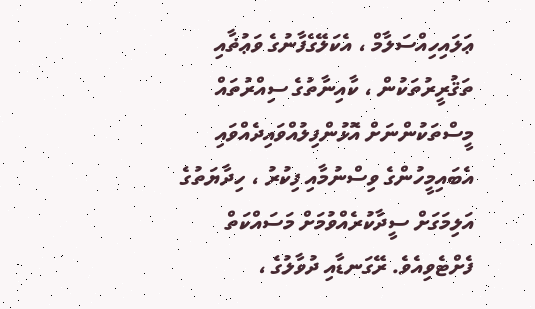ޢަލައިހިއްސަލާމް ، އެކަލޭގެފާނުގެ ވަޢުޡާއި ތަޤުރީރުތަކުން ، ކާއިނާތުގެ ސިއްރުތައް މީސްތަކުންނަށް އޮޅުންފިލުއްވައިދެއްވައި އެބައިމީހުންގެ ވިސްނުމާއި ފިކުރު ، ހިދާޔަތުގެ އަލިމަގަށް ސީދާކުރެއްވުމަށް މަސައްކަތް ފެށްޓެވިއެވެ. ރޭގަނޑާއި ދުވާލުގެ ،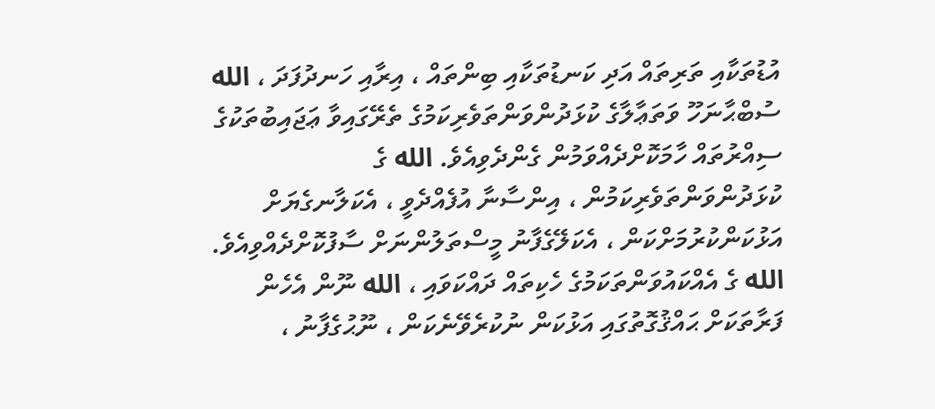އުޑުތަކާއި ތަރިތައް އަދި ކަނޑުތަކާއި ބިންތައް ، އިރާއި ހަނދުފަދަ ، الله ސުބްޙާނަހޫ ވަތަޢާލާގެ ކުޅަދުންވަންތަވެރިކަމުގެ ތެރޭގައިވާ ޢަޖައިބުތަކުގެ ސިއްރުތައް ހާމަކޮށްދެއްވަމުން ގެންދެވިއެވެ. الله ގެ ކުޅަދުންވަންތަވެރިކަމުން ، އިންސާނާ އުފެއްދެވީ ، އެކަލާނގެޔަށް އަޅުކަންކުރުމަށްކަން ، އެކަލޭގެފާނު މީސްތަލުންނަށް ސާފުކޮށްދެއްވިއެވެ. الله ގެ އެއްކައުވަންތަކަމުގެ ހެކިތައް ދައްކަވައި ، الله ނޫން އެހެން ފަރާތަކަށް ޙައްޤުގޮތުގައި އަޅުކަން ނުކުރެވޭނެކަން ، ނޫޙުގެފާނު ،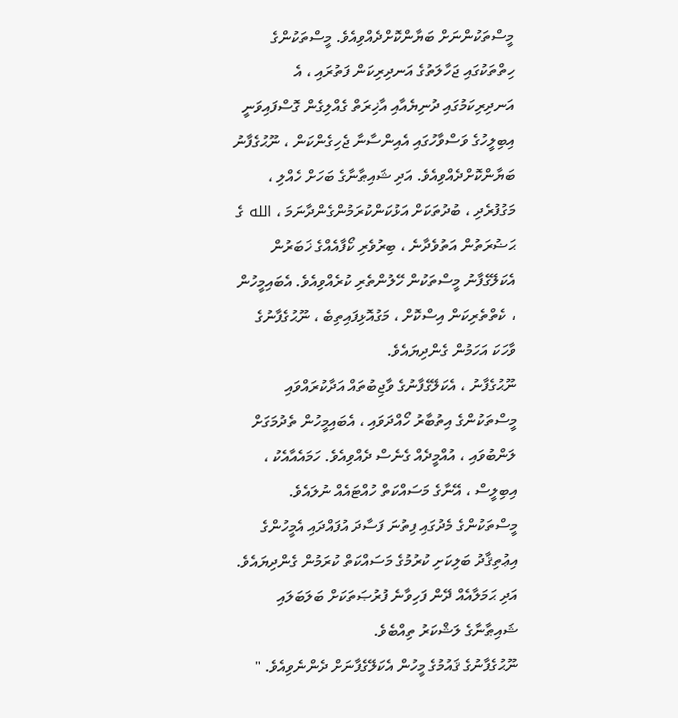މީސްތަކުންނަށް ބަޔާންކޮށްދެއްވިއެވެ. މީސްތަކުންގެ ހިތްތަކުގައި ޖަހާލަތުގެ އަނދިރިކަން ފަތުރައި ، އެ އަނދިރިކަމުގައި ދުނިޔެއާއި އާޚިރަތް ގެއްލިގެން ގޮސްފައިވަނީ އިބިލީހުގެ ވަސްވާހުގައި އެއިންސާނާ ޖެހިގެންކަން ، ނޫޙުގެފާނު ބަޔާންކޮށްދެއްވިއެވެ. އަދި ޝައިޠާނާގެ ބަހަށް ހެއްލި ، މަގުފުރެދި ، ބުދުތަކަށް އަޅުކަންކުރަމުންގެންދާނަމަ ، الله ގެ ޙަޟުރަތުން އަތުވެދާނެ ، ބިރުވެރި ކޯފާއެއްގެ ޚަބަރުން އެކަލޭގެފާނު މީސްތަކުން ހޭލުންތެރި ކުރެއްވިއެވެ. އެބައިމީހުން ، ކެތްތެރިކަން އިސްކޮށް ، މަގުއޮޅިފައިތިބެ ، ނޫޙުގެފާނުގެ ވާހަކަ އަހަމުން ގެންދިޔައެވެ.
ނޫޙުގެފާނު ، އެކަލޭގެފާނުގެ ވާޖިބުތައް އަދާކުރައްވައި މީސްތަކުންގެ އިތުބާރު ހޯއްދަވައި ، އެބައިމީހުން ތެދުމަގަށް ލަންބުވައި ، އުއްމީދެއް ގެނެސް ދެއްވިއެވެ. ހަމައެއާއެކު ، އިބިލީސް ، އޭނާގެ މަސައްކަތް ހުއްޓައެއް ނުލައެވެ. މީސްތަކުންގެ މެދުގައި ފިތުނަ ފަސާދަ އުފައްދައި އެމީހުންގެ އިޢުތިޤާދު ބަލިކަށި ކުރުމުގެ މަސައްކަތް ކުރަމުން ގެންދިޔައެވެ. އަދި ޙަމަލާއެއް ދޭން ފަހިވާނެ ފުރުޞަތަކަށް ބަލަބަލައި ޝައިޠާނާގެ ލަޝްކަރު ތިއްބެވެ.
ނޫޙުގެފާނުގެ ޤައުމުގެ މީހުން އެކަލޭގެފާނަށް ދެންނެވިއެވެ. "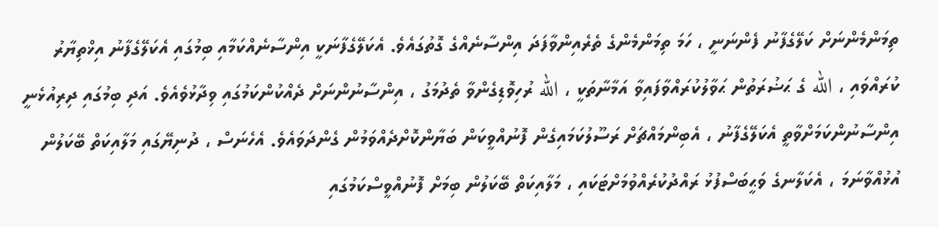ތިމަންމެންނަށް ކަލޭގެފާނު ފެންނަނީ ، ހަމަ ތިމަންމެންގެ ތެރެއިންވާފަދަ އިންސާނެއްގެ ގޮތުގައެވެ. އެކަލޭގެފާނަކީ އިންސާނެއްކަމާއި ބިމުގައި އެކަލޭގެފާނު އިޚްތިޔާރު ކުރައްވައި ، الله ގެ ޙަޟުރަތުން ޙަވާލުކުރައްވާފައިވާ އަމާނާތަކީ ، الله ރުހިވޮޑިގެންވާ ތެދުމަގު ، އިންސާނުންނަށް ދެއްކުންކަމުގައި ވިދާޅުވެއެވެ. އަދި ބިމުގައި ދިރިއުޅެނީ އިންސާނުންކަމަށްވާތީ އެކަލޭގެފާނު ، އެބިންމައްޗަށް ރަސޫލުކަމައިގެން ފޮނުއްވީކަން ބަޔާންކޮށްދެއްވަމުން ގެންދަވައެވެ. އެހެނަސް ، ދުނިޔޭގައި މަލާއިކަތް ބޭކަލުން އުޅުއްވާނަމަ ، އެކަލާނގެ ވަޙީބަސްފުޅު ރައްދުކުރެއްވުމަށްޓަކައި ، މަލާއިކަތް ބޭކަލުން ބިމަށް ފޮނުއްވީސްކަމުގައި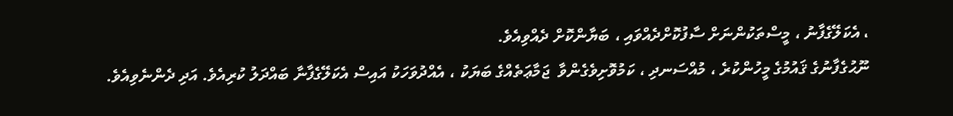، އެކަލޭގެފާނު ، މީސްތަކުންނަށް ސާފުކޮށްދެއްވައި ، ބަޔާންކޮށް ދެއްވިއެވެ.
ނޫޙުގެފާނުގެ ޤައުމުގެ މީހުންކުރެ ، މުއްސަނދި ، ކަމުވޮށިވެގެންވާ  ޖަމާޢަތެއްގެ ބަޔަކު ، އެއްދުވަހަކު އައިސް އެކަލޭގެފާނާ ބައްދަލު ކުރިއެވެ. އަދި ދެންނެވިއެވެ.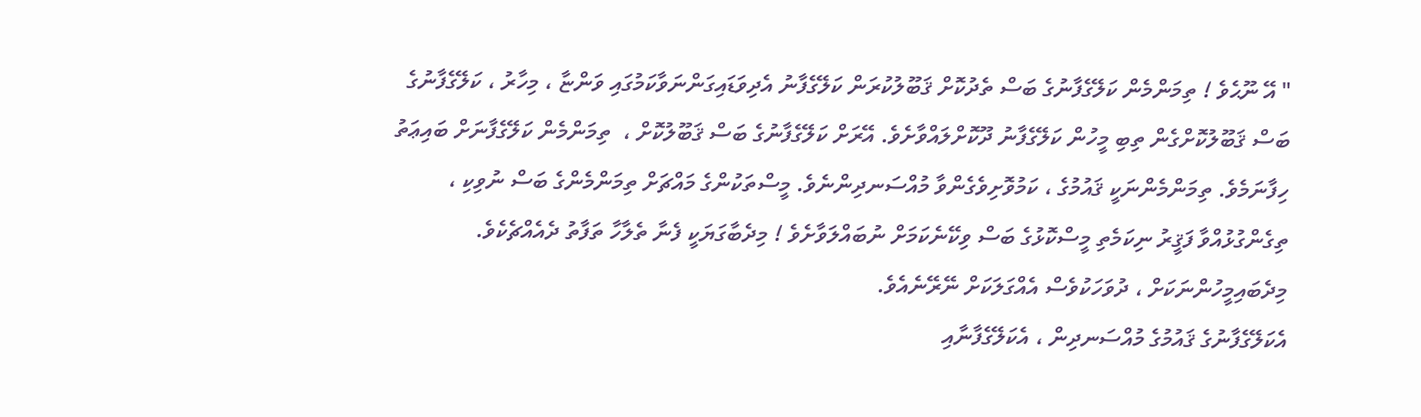" އޭ ނޫޙެވެ ! ތިމަންމެން ކަލޭގެފާނުގެ ބަސް ތެދުކޮށް ޤަބޫލުކުރަން ކަލޭގެފާނު އެދިވަޑައިގަންނަވާކަމުގައި ވަންޏާ ، މިހާރު ، ކަލޭގެފާނުގެ ބަސް ޤަބޫލުކޮށްގެން ތިބި މީހުން ކަލޭގެފާނު ދޫކޮށްލައްވާށެވެ. އޭރަށް ކަލޭގެފާނުގެ ބަސް ޤަބޫލުކޮށް ،  ތިމަންމެން ކަލޭގެފާނަށް ބައިޢަތު ހިފާނަމެވެ. ތިމަންމެންނަކީ ޤައުމުގެ ، ކަމުވޮށިވެގެންވާ މުއްސަނދިންނެވެ. މީސްތަކުންގެ މައްޗަށް ތިމަންމެންގެ ބަސް ނުވިކި ، ތިގެންގުޅުއްވާ ފަޤީރު ނިކަމެތި މީސްކޮޅުގެ ބަސް ވިކޭނެކަމަށް ނުބައްލަވާށެވެ ! މިދެބާގަޔަކީ ފެނާ ތެލާހާ ތަފާތު ދެއެއްޗެކެވެ. މިދެބައިމީހުންނަކަށް ، ދުވަހަކުވެސް އެއްގަލަކަށް ނޭރޭނެއެވެ.
އެކަލޭގެފާނުގެ ޤައުމުގެ މުއްސަނދިން ، އެކަލޭގެފާނާއި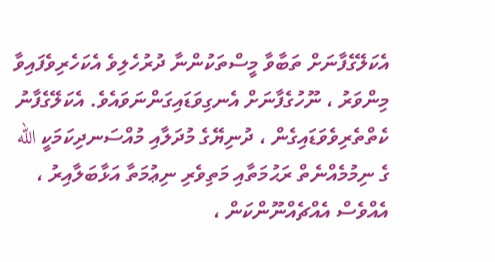އެކަލޭގެފާނަށް ތަބާވާ މީސްތަކުންނާ ދުރުހެލިވެ އެކަހެރިވެފައިވާ މިންވަރު ، ނޫހުގެފާނަށް އެނގިވަޑައިގަންނަވައެވެ. އެކަލޭގެފާނު ކެތްތެރިވެވަޑައިގެން ، ދުނިޔޭގެ މުދަލާއި މުއްސަނދިކަމަކީ الله ގެ ނިމުމެއްނެތް ރަޙުމަތާއި މަތިވެރި ނިޢުމަތާ އަޅާބަލާއިރު ، އެއްވެސް އެއްޗެއްނޫންކަން ،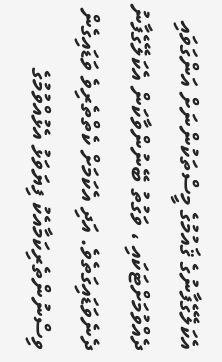އެކަލޭގެފާނުގެ ޤައުމުގެ މީސްތަކުންނަށް އަންގަވައި ދެއްވުމަށްޓަކައި ، ވަގުތު ބޭނުންވާކަން އެކަލޭގެފާނު ދެނެވަޑައިގަތެވެ. އަދި އެކަމަށް ކެތްތެރިވެ ވަޑައިގެން ވިސްނުންތެރިކަމާއެކު ފިޔަވަޅު އެޅުއްވުމުގެ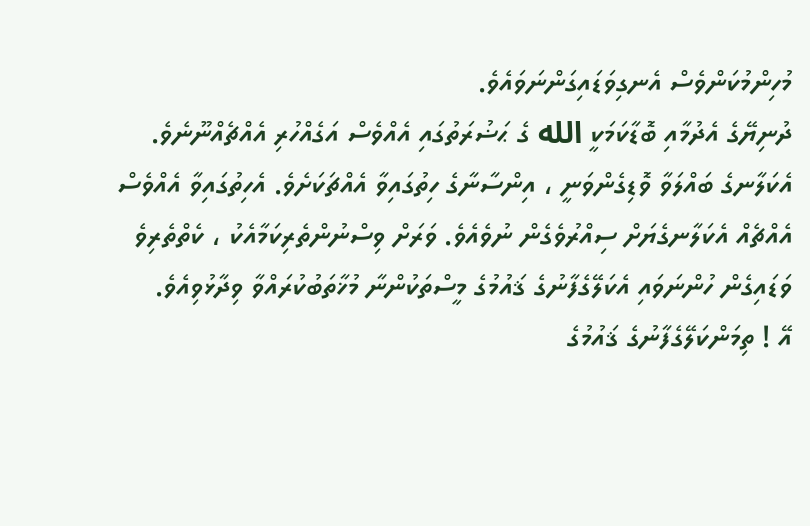މުހިންމުކަންވެސް އެނގިވަޑައިގަންނަވައެވެ.
ދުނިޔޭގެ އެދުމާއި ބޮޑާކަމަކީ الله ގެ ޙަޟުރަތުގައި އެއްވެސް އަގެއްހުރި އެއްޗެއްނޫނެވެ. އެކަލާނގެ ބައްލަވާ ވޮޑިގެންވަނީ ، އިންސާނާގެ ހިތުގައިވާ އެއްޗަކަށެވެ. އެހިތުގައިވާ އެއްވެސް އެއްޗެއް އެކަލާނގެޔަށް ސިއްރުވެގެން ނުވެއެވެ. ވަރަށް ވިސްނުންތެރިކަމާއެކު ، ކެތްތެރިވެ ވަޑައިގެން ހުންނަވައި އެކަލޭގެފާނުގެ ޤައުމުގެ މީސްތަކުންނާ މުޚާތަބުކުރައްވާ ވިދާޅުވިއެވެ.
އޭ ! ތިމަންކަލޭގެފާނުގެ ޤައުމުގެ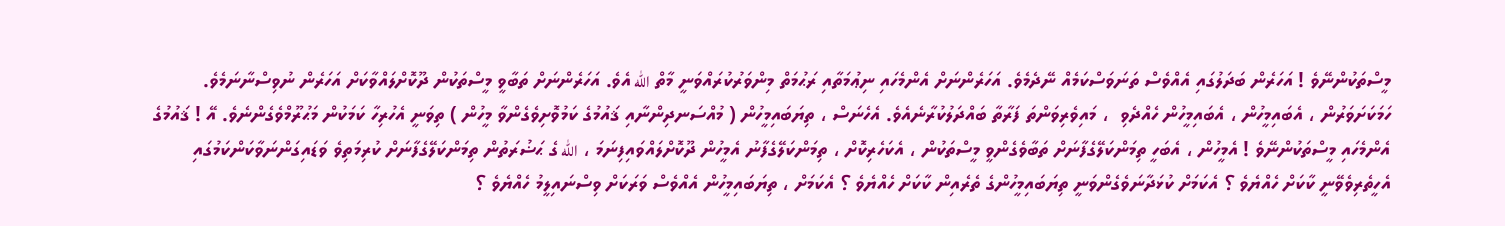މީސްތަކުންނޭވެ ! އަހަރެން ބަދަލުގައި އެއްވެސް ތަނަވަސްކަމެއް ނޭދެމެވެ. އަހަރެންނަށް އެންމެހައި ނިޢުމަތާއި ރަޙުމަތް މިންވަރުކުރައްވަނީ މާތް الله އެވެ. އަހަރެންނަށް ތަބާވީ މީސްތަކުން ދޫކޮށްލައްވާކަށް އަހަރެން ނުވިސްނާނަމެވެ. ހަމަކަށަވަރުން ، އެބައިމީހުން ، އެބައިމީހުން ހެއްދެވި  ، މައިވެރިވަންތަ ފަރާތާ ބައްދަލުކުރާނެއެވެ. އެހެނަސް ، ތިޔަބައިމީހުން ( މުއްސަނދިންނާއި ޤައުމުގެ ކަމުވޮށިވެގެންވާ މީހުން ) ތިވަނީ އެހުރިހާ ކަމަކުން މަޙުރޫމްވެގެންނެވެ. އޭ ! ޤައުމުގެ އެންމެހައި މީސްތަކުންނޭވެ ! އެމީހުން ، އެބަހީ ތިމަންކަލޭގެފާނަށް ތަބާވެގެންވީ މީސްތަކުން ، އެކަހެރިކޮށް ، ތިމަންކަލޭގެފާނު އެމީހުން ދޫކޮށްލައްވައިފިނަމަ ، الله ގެ ޙަޟުރަތުން ތިމަންކަލޭގެފާނަށް ކުރިމަތިވެ ވަޑައިގަންނަވާކަންކަމުގައި އެހީތެރިވެވޭނީ ކާކަށް ހެއްޔެވެ ؟ އެކަމަށް ކުޅަދާނަވެގެންވަނީ ތިޔަބައިމީހުންގެ ތެރެއިން ކާކަށް ހެއްޔެވެ ؟ އެކަމަށް ، ތިޔަބައިމީހުން އެއްވެސް ވަރަކަށް ވިސްނައިލީމު ހެއްޔެވެ ؟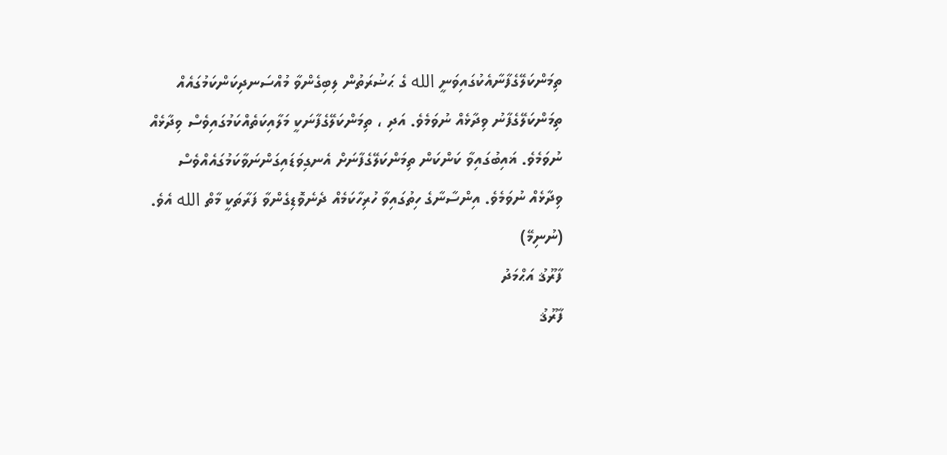ތިމަންކަލޭގެފާނާއެކުގައިވަނީ الله ގެ ޙަޟުރަތުން ލިބިގެންވާ މުއްސަނދިކަންކަމުގައެއް ތިމަންކަލޭގެފާނު ވިދާޅެއް ނުވަމެވެ. އަދި ، ތިމަންކަލޭގެފާނަކީ މަލާއިކަތެއްކަމުގައިވެސް ވިދާޅެއް ނުވަމެވެ. ޣައިބުގައިވާ ކަންކަން ތިމަންކަލޭގެފާނަށް އެނގިވަޑައިގަންނަވާކަމުގައެއްވެސް ވިދާޅެއް ނުވަމެވެ. އިންސާނާގެ ހިތުގައިވާ ހުރިހާކަމެއް ދެނެވޮޑިގެންވާ ފަރާތަކީ މާތް الله އެވެ.
(ނުނިމޭ)
ފާރޫޤު އަޙްމަދު
ފާރޫޤު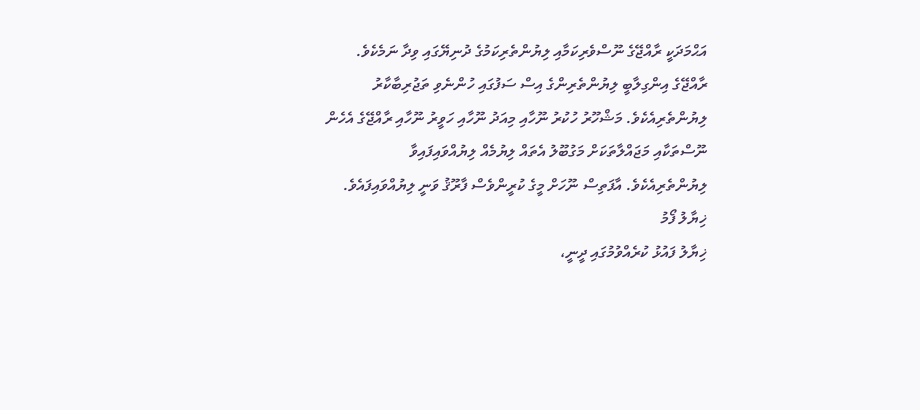އަޙްމަދަކީ ރާއްޖޭގެ ނޫސްވެރިކަމާއި ލިޔުންތެރިކަމުގެ ދުނިޔޭގައި ވިދާ ނަމެކެވެ. ރާއްޖޭގެ އިންގިލާބީ ލިޔުންތެރިންގެ އިސް ސަފުގައި ހުންނެވި ތަޖުރިބާކާރު ލިޔުންތެރިއެކެވެ. މަޝްހޫރު ހުކުރު ނޫހާއި މިއަދު ނޫހާއި ހަވީރު ނޫހާއި ރާއްޖޭގެ އެހެން ނޫސްތަކާއި މަޖައްލާތަކަށް މަގުބޫލު އެތައް ލިޔުމެއް ލިޔުއްވައިފައިވާ ލިޔުންތެރިއެކެވެ. އާފަތިސް ނޫހަށް މީގެ ކުރީންވެސް ފާރޫޤު ވަނީ ލިޔުއްވައިފައެވެ.
ޚިޔާލު ފޯމު
ޚިޔާލު ފައުޅު ކުރެއްވުމުގައި ދީނީ،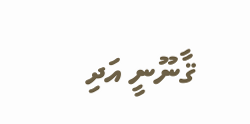ޤާނޫނީ އަދި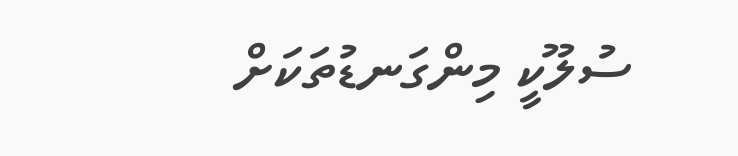ސުލޫކީ މިންގަނޑުތަކަށް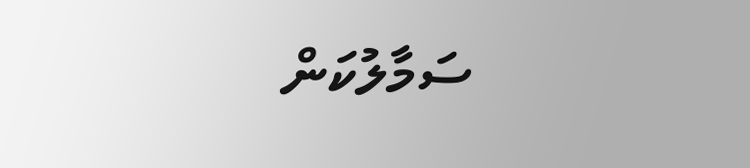ސަމާލުކަން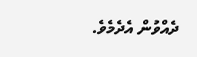ދެއްވުން އެދެމެވެ.